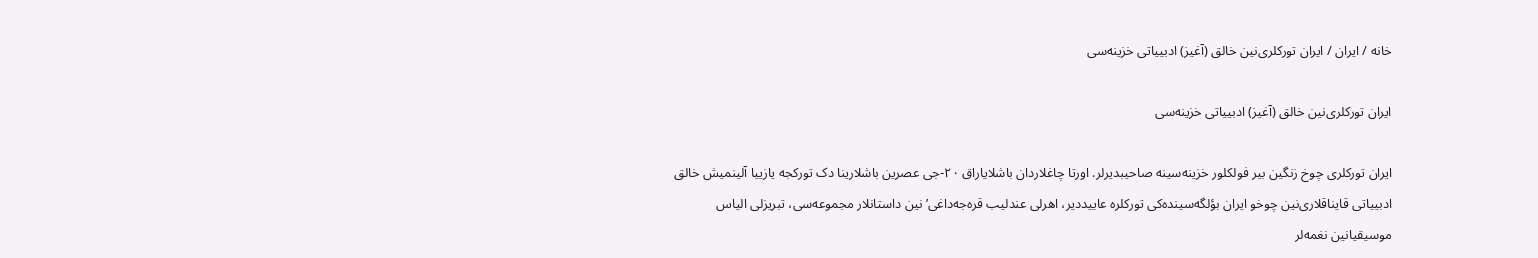خانه / ایران / ایران تورکلری‌نین خالق (آغیز) ادبییاتی خزینه‌سی

ایران تورکلری‌نین خالق (آغیز) ادبییاتی خزینه‌سی

ايران تورکلرى چوخ زنگين بير فولکلور خزینه‌سینه صاحیبدیرلر. اورتا چاغلاردان باشلایاراق ۲۰-جی عصرین باشلارینا دک تورکجه یازییا آلینمیش خالق ادبییاتی قایناقلاری‌نین چوخو ایران بؤلگه‌سینده‌کی تورکلره عاییددیر، اهرلی عندلیب قره‌جه‌داغی’نین داستانلار مجموعه‌سی، تبریزلی الیاس موسیقیانین نغمه‌لر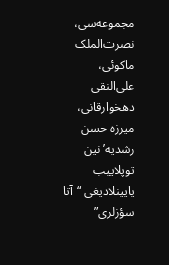مجموعه‌سی، نصرت‌الملک ماکوئی، علی‌النقی دهخوارقانی، میرزه حسن رشدیه’نین توپلاییب یایینلادیغی “آتا سؤزلری”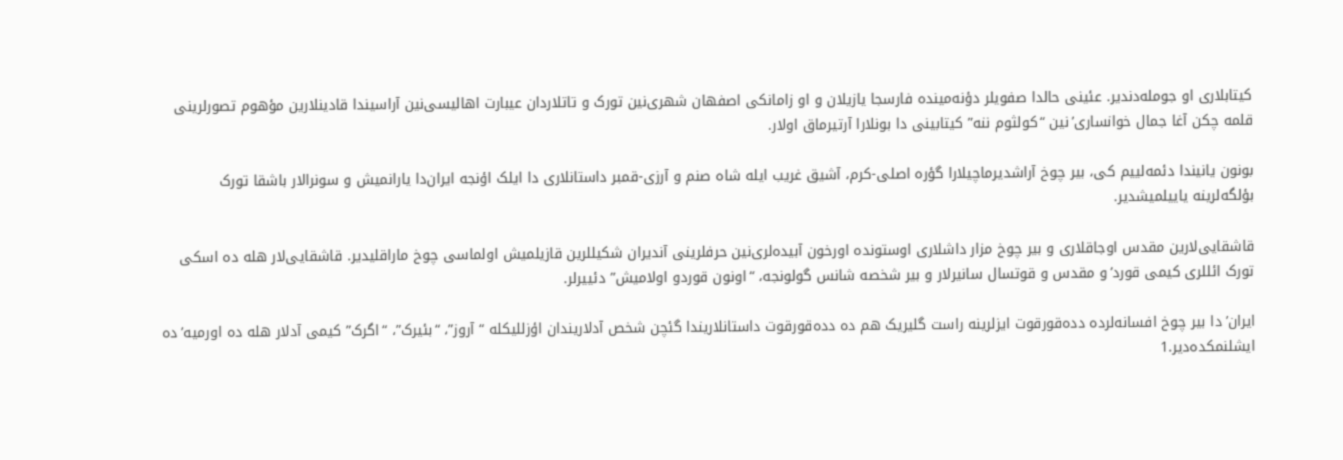کیتابلاری او جومله‌دندیر. عئینی حالدا صفویلر دؤنه‌مینده فارسجا یازیلان و او زامانکی اصفهان شهری‌نین تورک و تاتلاردان عیبارت اهالیسی‌نین آراسیندا قادینلارین مؤهوم تصورلرینی قلمه چکن آغا جمال خوانساری’نین “کولثوم ننه” کیتابینی دا بونلارا آرتیرماق اولار.

بونون یانیندا دئمه‌لییم کی، بیر چوخ آراشدیرماچیلارا گؤره اصلی-کرم، آشیق غریب ایله شاه صنم و آرزی-قمبر داستانلاری دا ایلک اؤنجه ایران‌دا یارانمیش و سونرالار باشقا تورک بؤلگه‌لرینه یاییلمیشدیر.

قاشقایی‌لارین مقدس اوجاقلاری و بیر چوخ مزار داشلاری اوستونده اورخون آبیده‌لری‌نین حرفلرینی آندیران شکیللرین قازیلمیش اولماسی چوخ ماراقلیدیر. قاشقایی‌لار هله ده اسکی تورک ائللری کیمی قورد’و مقدس و قوتسال سانیرلار و بیر شخصه شانس گولونجه، “اونون قوردو اولاميش” دئيیرلر.

ایران’دا بیر چوخ افسانه‌لرده دده‌قورقوت ایزلرینه راست گلیریک هم ده دده‌قورقوت داستانلاریندا گئچن شخص آدلاریندان اؤزللیکله “آروز”، “بئیرک”، “اگرک” کیمی آدلار هله ده اورمیه’ده ایشلنمکده‌دیر.1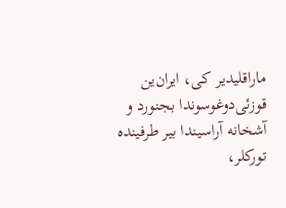ماراقلیدیر کی، ایران‌ین قوزئی‌دوغوسوندا بجنورد و آشخانه آراسیندا بیر طرفینده تورکلر،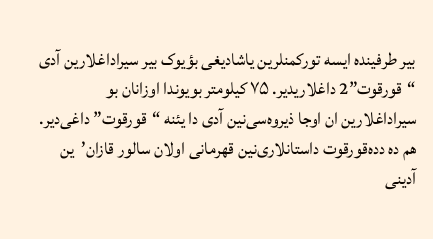بیر طرفینده ایسه تورکمنلرین یاشادیغی بؤیوک بیر سیراداغلارین آدی “قورقوت”2 داغلاریدیر. ۷۵ کیلومتر بویوندا اوزانان بو سیراداغلارین ان اوجا ذیروه‌سی‌نین آدی دا یئنه “قورقوت” داغی‌دیر. هم ده دده‌قورقوت داستانلاری‌نین قهرمانی اولان سالور قازان’ین آدینی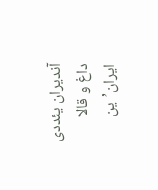آندیران یئددی داغ و قالا ایران’ین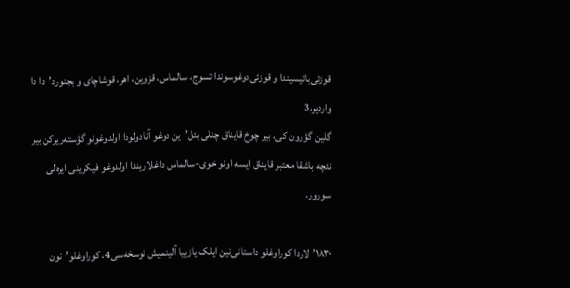قوزئی‌باتیسیندا و قوزئی‌دوغوسوندا تسوج، سالماس، قزوین، اهر، قوشاچای و بجنورد’دا دا واردیر.3
گلین گؤرون کی، بیر چوخ قایناق چنلی بئل’ین دوغو آنادولودا اولدوغونو گؤسته‌ريرکن بير نئچه باشقا معتبر قایناق ایسه اونو خوی-سالماس داغلاریندا اولدوغو فیکرینی ایره‌لی سورور.

۱۸۳۰’لاردا کوراوغلو داستانی‌نین ایلک یازییا آلينميش نوسخه‌سی4، کوراوغلو’نون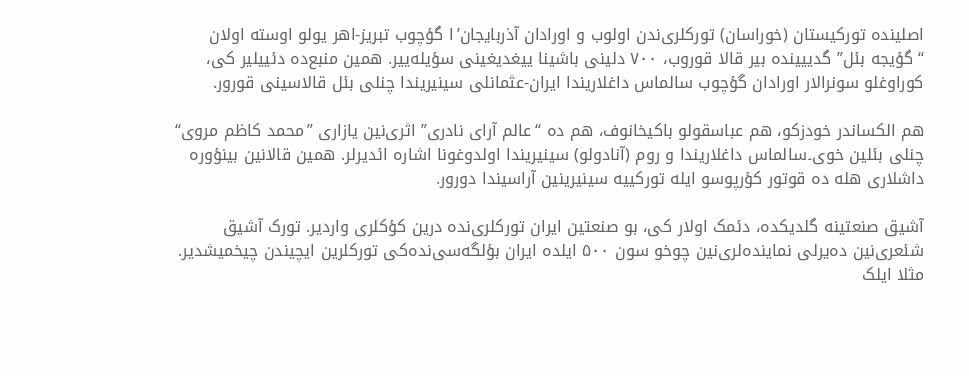اصلينده تورکیستان (خوراسان) تورکلری‌ندن اولوب و اورادان آذربایجان’ا گؤچوب تبریز-اهر یولو اوسته اولان “گؤیجه بئل” گدییینده بیر قالا قوروب، ۷۰۰ دلینی باشینا ییغدیغینی سؤیله‌ییر. همین منبع‌ده دئییلیر کی، کوراوغلو سونرالار اورادان گؤچوب سالماس داغلاریندا ایران-عثمانلی سینیریندا چنلی بئل قالاسینی قورور.

هم الکساندر خودزکو، هم عباسقولو باکیخانوف، هم ده “عالم آرای نادری” اثری‌نین یازاری ”محمد کاظم مروی“ چنلی بئلین خوی۔سالماس داغلاريندا و روم (آنادولو) سینیریندا اولدوغونا اشاره ائديرلر. همين قالانين بينؤوره داشلاری هله ده قوتور کؤرپوسو ایله تورکییه سینیرینین آراسیندا دورور.

آشیق صنعتینه گلدیکده، دئمک اولار کی، بو صنعتین ایران تورکلری‌نده درین کؤکلری واردیر. تورک آشیق شئعری‌نین ده‌یرلی نماینده‌لری‌نین چوخو سون ۵۰۰ ایلده ایران بؤلگه‌سی‌نده‌کی تورکلرین ایچیندن چیخمیشدیر. مثلا ایلک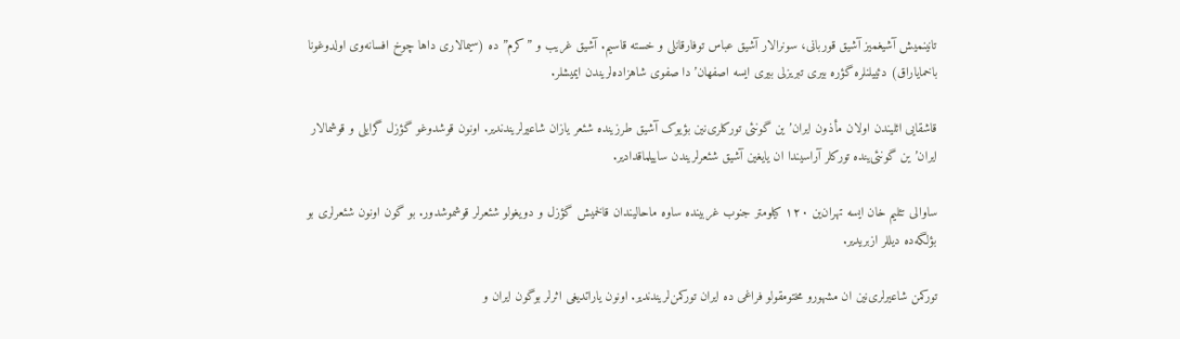تانینمیش آشیغمیز آشیق قوربانی، سونرالار آشیق عباس توفارقانلی و خسته قاسیم. آشیق غریب و ”کرم” ده (سیمالاری داها چوخ افسانه‌وی اولدوغونا باخماياراق) دئييلنلره گؤره بیری تبریزلی بیری ایسه اصفهان’دا صفوی شاهزاده‌لریندن ایمیشلر.

قاشقایی ائلیندن اولان مأذون ایران‌’ین گونئی تورکلری‌نین بؤیوک آشیق طرزینده شئعر یازان شاعیرلریندندیر. اونون قوشدوغو گؤزل گرایلی و قوشمالار ایران’ین گونئی‌ینده تورکلر آراسیندا ان یایغین آشیق شئعرلریندن ساییلماقدادیر.

ساوالی تئلیم خان ایسه تهران‌ین ۱۲۰ کیلومتر جنوب غربینده ساوه ماحالیندان قالخمیش گؤزل و دویغولو شئعرلر قوشموشدور. بو گون اونون شئعرلری بو بؤلگه‌ده ديللر ازبريدير.

تورکمن شاعيرلری‌نين ان مشهورو مختومقولو فراغی ده ایران تورکمن‌لریندندیر. اونون یاراتدیغی اثرلر بوگون ایران و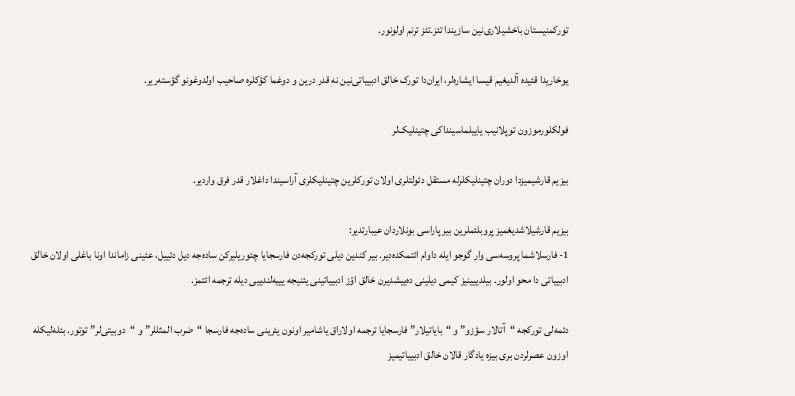تورکمنیستان باخشیلاری‌نین سازیندا تئز۔تئز ترنم اولونور.

یوخاریدا قئیده آلدیغیم قیسا ایشاره‌لر، ایران‌دا تورک خالق ادبییاتی‌نین نه قدر درین و دوغما کؤکلره صاحیب اولدوغونو گؤسته‌ریر.

فولکلورموزون توپلانیب یاییلماسینداکی چتینلیک‌لر

بیزیم قارشیمیزدا دوران چتینلیکلرله مستقل دئولتلری اولان تورکلرین چتینلیکلری آراسیندا داغلار قدر فرق واردیر.

بیزیم قارشیلاشدیغمیز پروبلئملرین بیر پاراسی بونلاردان عیبارتدير:
1- فارسلاشما پروسه‌سی وار گوجو ایله داوام ائتمکده‌دیر. بیر کندین دیلی تورکجه‌دن فارسجایا چئوریلیرکن ساده‌جه دیل دئییل، عئینی زاماندا اونا باغلی اولان خالق ادبییاتی دا محو اولور. بیلدییینیز کیمی دیلینی ده‌ییشدیرن خالق اؤز ادبییاتینی یئنیجه یییه‌لندییی ديله ترجمه ائتمز.

دئمه‌لی تورکجه “آتالار سؤزو” و “بایاتیلار” فارسجایا ترجمه اولاراق یاشامیر اونون یئرینی ساده‌جه فارسجا “ضرب المثللر” و “دوبیتی‌لر” توتور. بئله‌لیکله اوزون عصرلردن بری بیزه یادگار قالان خالق ادبییاتیمیز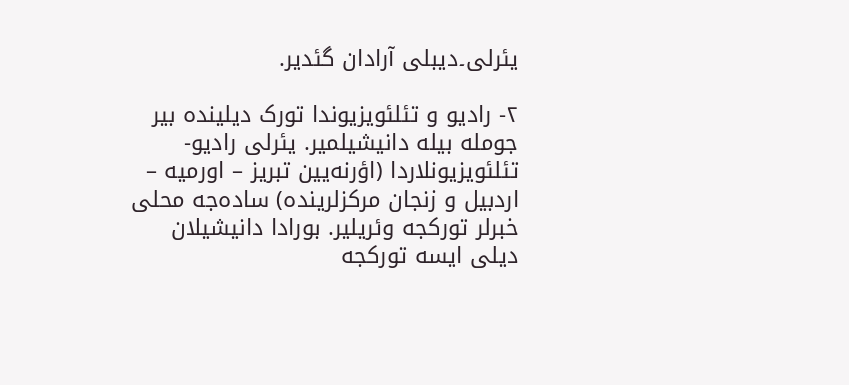یئرلی۔دیبلی آرادان گئدیر.

۲- رادیو و تئلئویزیوندا تورک دیلینده بیر جومله بیله دانیشیلمیر. یئرلی رادیو-تئلئویزیونلاردا (اؤرنه‌یین تبریز – اورمیه – اردبیل و زنجان مرکز‌لرينده) ساده‌جه محلی خبرلر تورکجه وئریلیر. بورادا دانیشیلان دیلی ایسه تورکجه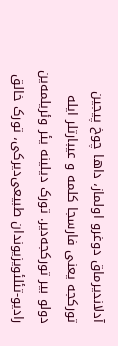آدلاندیرماق دوغرو اولماز، داها چوخ پیجین تورکجه یعنی فارسجا کلمه و عیبارتلر ایله دولو بیر تورکجه‌دیر. تورک دیلینه یئر وئریلمه‌ین رادیو-تئلئویزیوندان طبیعی‌دیرکی، تورک خالق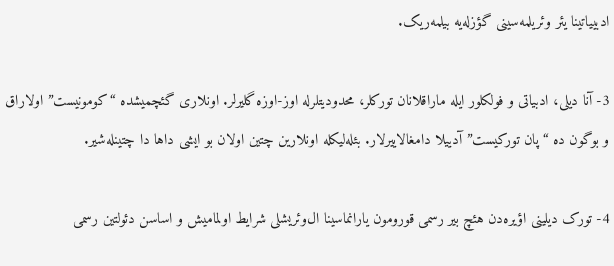ادبییاتینا یئر وئریلمه‌سینی گؤزله‌یه بیلمه‌ریک.

3- آنا دیلی، ادبیاتی و فولکلور ایله ماراقلانان تورکلر، محدوديتلرله اوز-اوزه گليرلر. اونلاری گئچمیشده “کومونیست” اولاراق و بوگون ده “پان تورکیست” آدییلا دامغالاییرلار. بئله‌لیکله اونلارين چتین اولان بو ایشی داها دا چتینله‌شیر.

4- تورک دیلینی اؤیره‌دن هئچ بیر رسمی قورومون یارانماسینا ال‌وئریشلی شرایط اولمامیش و اساسن دئولتین رسمی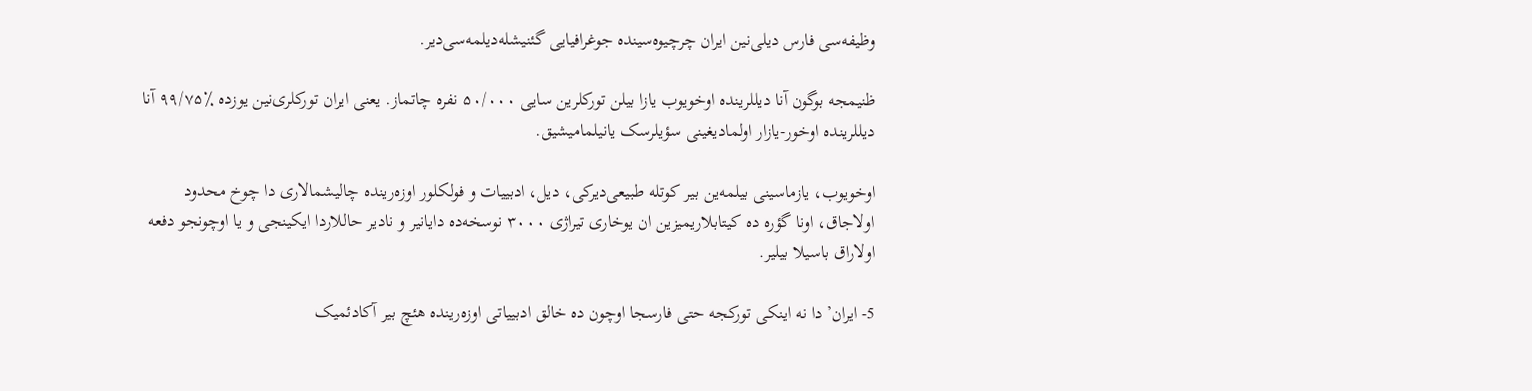وظیفه‌سی فارس دیلی‌نین ایران چرچیوه‌سینده جوغرافیایی گئنیشله‌دیلمه‌سی‌دیر.

ظنیمجه بوگون آنا دیللرینده اوخویوب یازا بیلن تورکلرین سایی ۵۰/۰۰۰ نفره چاتماز. یعنی ایران تورکلری‌نین یوزده ٪۹۹/۷۵ آنا دیللرینده اوخور-یازار اولمادیغینی سؤیلرسک یانیلمامیشیق.

اوخویوب، یازماسینی بیلمه‌ین بیر کوتله طبیعی‌دیرکی، دیل، ادبییات و فولکلور اوزه‌رینده چالیشمالاری دا چوخ محدود اولاجاق، اونا گؤره ده کیتابلاریمیزین ان یوخاری تیراژی ۳۰۰۰ نوسخه‌ده دایانیر و نادیر حاللاردا ایکینجی و یا اوچونجو دفعه اولاراق باسیلا بیلیر.

5- ایران’دا نه اینکی تورکجه حتی فارسجا اوچون ده خالق ادبییاتی اوزه‌رینده هئچ بیر آکادئمیک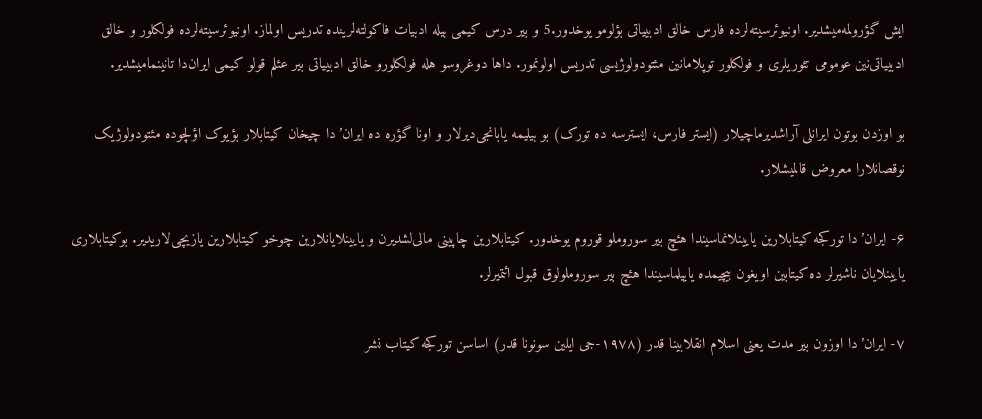ایش گؤرولمه‌میشدیر. اونیوئرسیته‌لرده فارس خالق ادبییاتی بؤلومو یوخدور.5 و بیر درس کیمی بیله ادبیات فاکولته‌لرينده تدریس اولماز. اونیوئرسیته‌لرده فولکلور و خالق ادبییاتی‌نین عومومی تئوریلری و فولکلور توپلامانين مئتودولوژيسی تدريس اولونمور. داها دوغروسو هله فولکلورو خالق ادبيیاتی بیر عئلم قولو کیمی ایران‌دا تانینمامیشدیر.

بو اوزدن بوتون ایرانلی آراشدیرماچیلار (ایستر فارس، ایسترسه ده تورک) بو بیلیمه یابانجی‌دیرلار و اونا گؤره ده ایران’دا چیخان کیتابلار بؤیوک اؤلچوده مئتودولوژیک نوقصانلارا معروض قالمیشلار.

۶- ایران’دا تورکجه کیتابلارین یایینلانماسیندا هئچ بیر سوروملو قوروم یوخدور. کیتابلارین چاپینی مالی‌لشدیرن و یایینلایانلارین چوخو کیتابلارین یازیچی‌لاریدیر. بوکیتابلاری یایینلایان ناشیرلر ده کیتابین اویغون بیچیمده یاییلماسیندا هئچ بیر سوروملولوق قبول ائتمیرلر.

۷- ایران’دا اوزون بیر مدت یعنی اسلام انقلابینا قدر (۱۹۷۸-جی ایلین سونونا قدر) اساسن تورکجه کیتاب نشر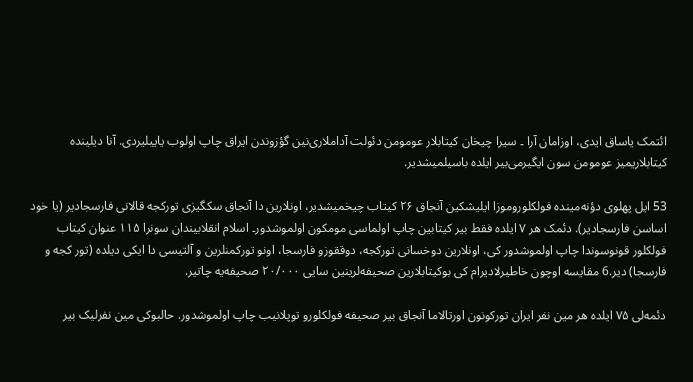ائتمک یاساق ایدی، اوزامان آرا ۔ سیرا چیخان کیتابلار عومومن دئولت آداملاری‌نین گؤزوندن ایراق چاپ اولوب یاییلیردی. آنا دیلینده کیتابلاریمیز عومومن سون ایگیرمی‌بیر ایلدہ باسیلمیشدیر.

53 ایل پهلوی دؤنه‌مینده فولکلوروموزا ایلیشکین آنجاق ۲۶ کیتاب چیخمیشدیر، اونلارین دا آنجاق سکگیزی تورکجه قالانی فارسجادیر (یا خود اساسن فارسجادیر). دئمک هر ۷ ایلده فقط بیر کیتابین چاپ اولماسی مومکون اولموشدور۔ اسلام انقلابیندان سونرا ۱۱۵ عنوان کیتاب فولکلور قونوسوندا چاپ اولموشدور کی، اونلارین دوخسانی تورکجه، دوققوزو فارسجا، اونو تورکمنلرین و آلتیسی دا ایکی دیلده (تور کجه و فارسجا) دیر.6 مقايسه اوچون خاطيرلاديرام کی بوکيتابلارين صحیفه‌لرینین سایی ۲۰/۰۰۰ صحیفه‌یه چاتیر.

دئمه‌لی ۷۵ ایلده هر مین نفر ایران تورکونون اورتالاما آنجاق بیر صحیفه فولکلورو توپلانیب چاپ اولموشدور. حالبوکی مین نفرلیک بیر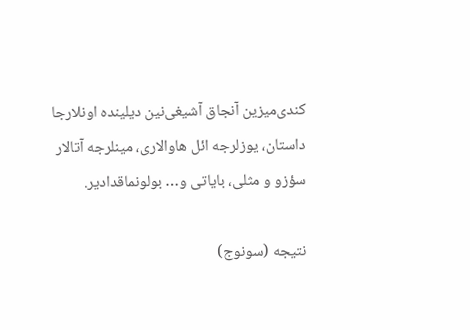کندی‌میزین آنجاق آشیغی‌نین دیلینده اونلارجا داستان، یوزلرجه ائل هاوالاری، مینلرجه آتالار سؤزو و مثلی، بایاتی و… بولونماقدادیر.

نتیجه (سونوج)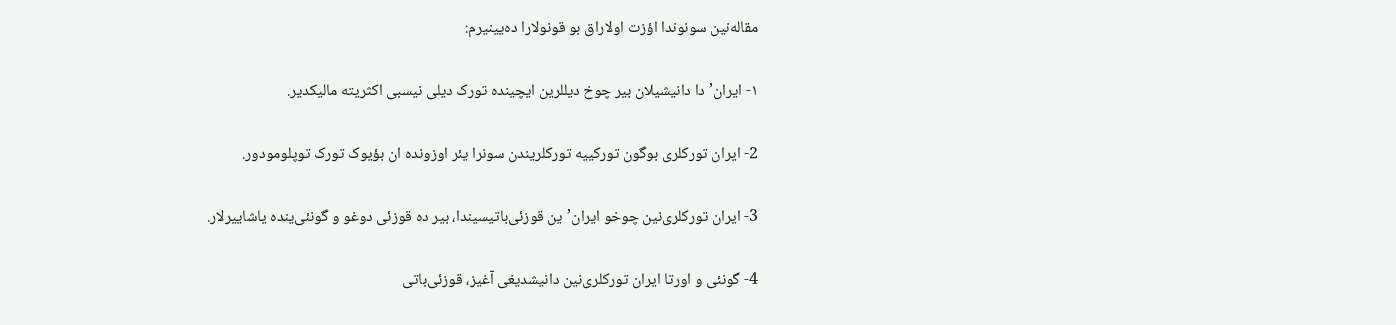مقاله‌نین سونوندا اؤزت اولاراق بو قونولارا ده‌یینیرم:

۱- ایران’دا دانیشیلان بیر چوخ ديللرين ایچینده تورک دیلی نیسبی اکثریته مالیکدیر.

2- ایران تورکلری بوگون تورکییه تورکلریندن سونرا يئر اوزونده ان بؤيوک تورک توپلومودور.

3- ایران تورکلری‌نین چوخو ایران‌’ین قوزئی‌باتیسیندا، بیر ده قوزئی دوغو و گونئی‌ینده یاشاییرلار.

4- گونئی و اورتا ایران تورکلری‌نین دانیشدیغی آغیز، قوزئی‌باتی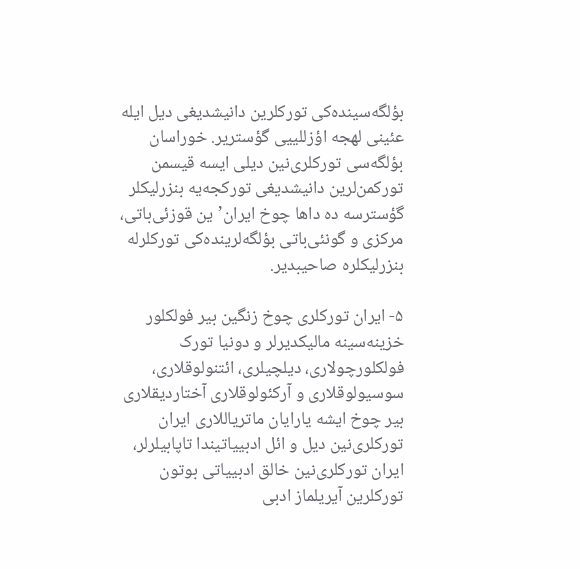بؤلگه‌سینده‌کی تورکلرین دانیشدیغی دیل ایله عئینی لهجه اؤزللییی گؤستریر. خوراسان بؤلگه‌سی تورکلری‌نین دیلی ایسه قیسمن تورکمن‌لرین دانیشدیغی تورکجه‌یه بنزرلیکلر گؤسترسه ده داها چوخ ایران’ین قوزئی‌باتی، مرکزی و گونئی‌باتی بؤلگه‌لرینده‌کی تورکلرله بنزرلیکلره صاحیبدیر.

۵- ایران تورکلری چوخ زنگین بیر فولکلور خزینه‌سینه مالیکدیرلر و دونیا تورک فولکلورچولاری، دیلچیلری، ائتنولوقلاری، سوسیولوقلاری و آرکئولوقلاری آختاردیقلاری بیر چوخ ایشه یارایان ماتریاللاری ایران تورکلری‌نین دیل و ائل ادبییاتیندا تاپابیلرلر، ایران تورکلری‌نین خالق ادبییاتی بوتون تورکلرین آیریلماز ادبی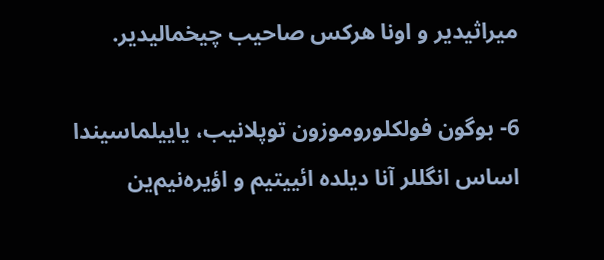میراثیدیر و اونا هرکس صاحیب چیخمالیدیر.

6- بوگون فولکلوروموزون توپلانیب، یاییلماسیندا اساس انگللر آنا دیلده ائییتیم و اؤیره‌نیم‌ین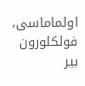اولماماسی، فولکلورون بیر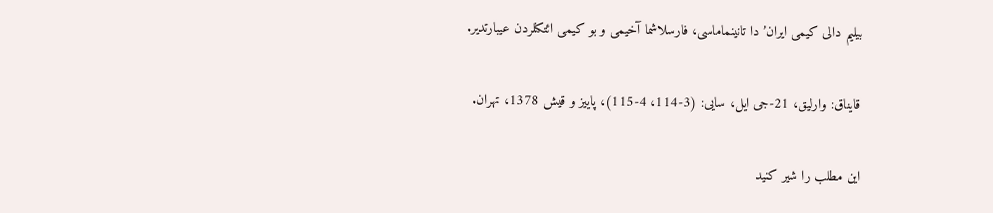بیلیم دالی کیمی ایران‌’دا تانینماماسی، فارسلاشما آخیمی و بو کیمی ائتکنلردن عیبارتدیر.

قایناق: وارلیق، 21-جی ایل، سایی: (3-114، 4-115)، پاییز و قیش 1378، تهران.

این مطلب را شیر کنید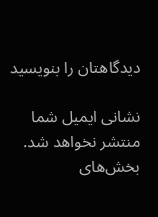دیدگاهتان را بنویسید

نشانی ایمیل شما منتشر نخواهد شد. بخش‌های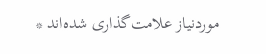موردنیاز علامت‌گذاری شده‌اند *